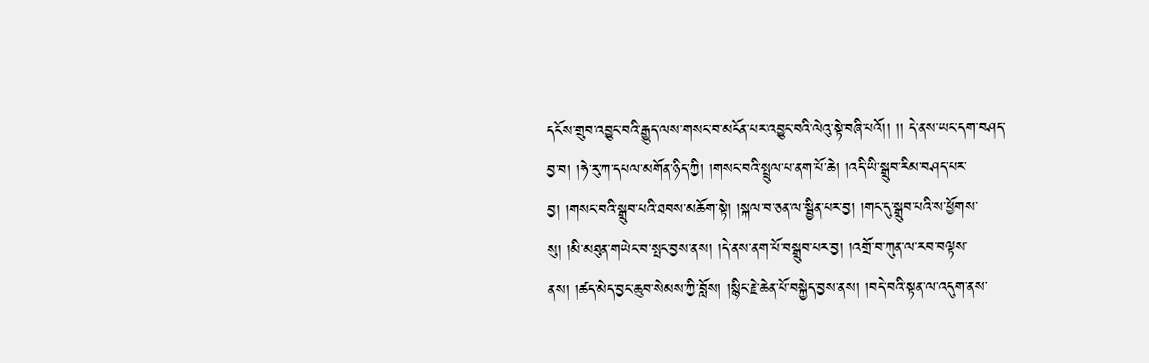དངོས་གྲུབ་འབྱུང་བའི་རྒྱུད་ལས་གསང་བ་མངོན་པར་འབྱུང་བའི་ལེའུ་སྟེ་བཞི་པའོ།། །། དེ་ནས་ཡང་དག་བཤད་བྱ་བ། །ཧེ་རུ་ཀ་དཔལ་མགོན་ཉིད་ཀྱི། །གསང་བའི་སྤྲུལ་པ་ནག་པོ་ཆེ། །འདི་ཡི་སྒྲུབ་རིམ་བཤད་པར་བྱ། །གསང་བའི་སྒྲུབ་པའི་ཐབས་མཆོག་སྟེ། །སྐལ་བ་ཅན་ལ་སྦྱིན་པར་བྱ། །གང་དུ་སྒྲུབ་པའི་ས་ཕྱོགས་སུ། །མི་མཐུན་གཡེང་བ་སྤང་བྱས་ནས། །དེ་ནས་ནག་པོ་བསྒྲུབ་པར་བྱ། །འགྲོ་བ་ཀུན་ལ་རབ་བལྟས་ནས། །ཚད་མེད་བྱང་ཆུབ་སེམས་ཀྱི་བློས། །སྙིང་རྗེ་ཆེན་པོ་བསྐྱེད་བྱས་ནས། །བདེ་བའི་སྟན་ལ་འདུག་ནས་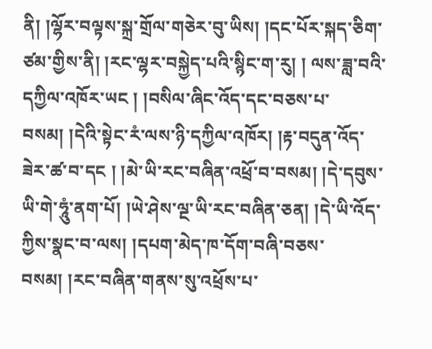ནི། །ལྷོར་བལྟས་སྐྲ་གྲོལ་གཅེར་བུ་ཡིས། །དང་པོར་སྐད་ཅིག་ཙམ་གྱིས་ནི། །རང་ལྷར་བསྐྱེད་པའི་སྙིང་ག་རུ། ། ལས་ཟླ་བའི་དཀྱིལ་འཁོར་ཡང ། །བསིལ་ཞིང་འོད་དང་བཅས་པ་བསམ། །དེའི་སྟེང་རཾ་ལས་ཉི་དཀྱིལ་འཁོར། །རྟ་བདུན་འོད་ཟེར་ཚ་བ་དང ། །མེ་ཡི་རང་བཞིན་འཕྲོ་བ་བསམ། །དེ་དབུས་ཡི་གེ་ཧཱུཾ་ནག་པོ། །ཡེ་ཤེས་ལྔ་ཡི་རང་བཞིན་ཅན། །དེ་ཡི་འོད་ཀྱིས་སྣང་བ་ལས། །དཔག་མེད་ཁ་དོག་བཞི་བཅས་བསམ། །རང་བཞིན་གནས་སུ་འཕྲོས་པ་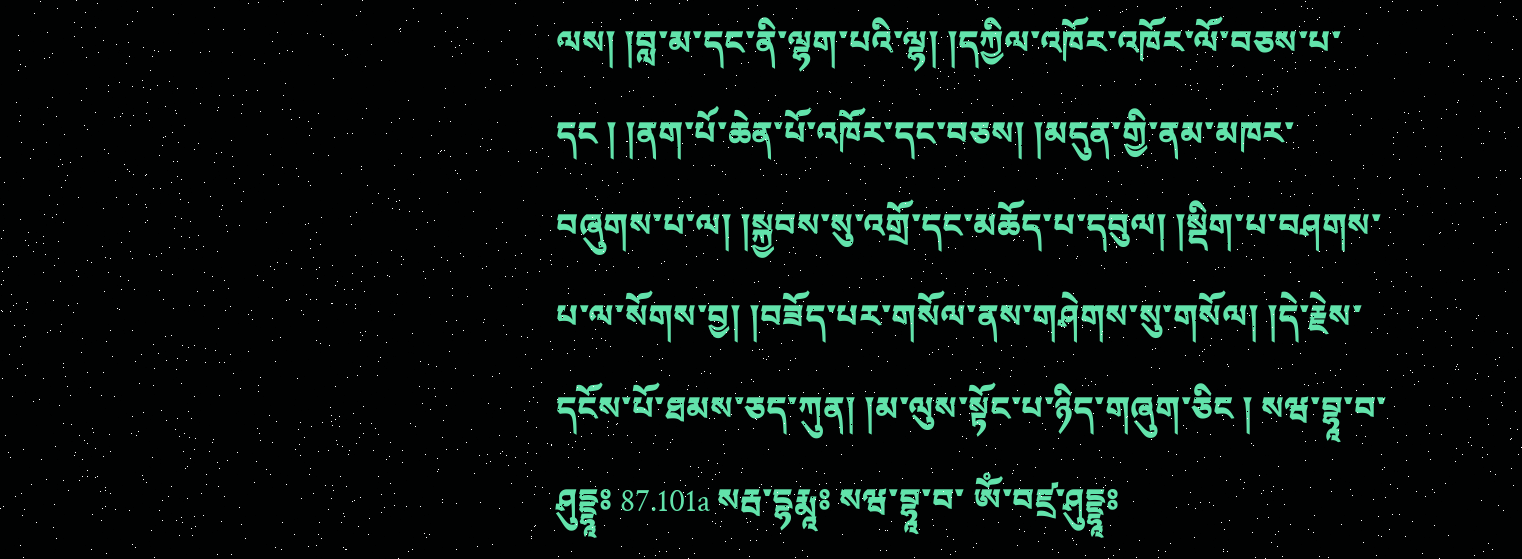ལས། །བླ་མ་དང་ནི་ལྷག་པའི་ལྷ། །དཀྱིལ་འཁོར་འཁོར་ལོ་བཅས་པ་དང ། །ནག་པོ་ཆེན་པོ་འཁོར་དང་བཅས། །མདུན་གྱི་ནམ་མཁར་བཞུགས་པ་ལ། །སྐྱབས་སུ་འགྲོ་དང་མཆོད་པ་དབུལ། །སྡིག་པ་བཤགས་པ་ལ་སོགས་བྱ། །བཟོད་པར་གསོལ་ནས་གཤེགས་སུ་གསོལ། །དེ་རྗེས་དངོས་པོ་ཐམས་ཅད་ཀུན། །མ་ལུས་སྟོང་པ་ཉིད་གཞུག་ཅིང ། སཝ་བྷཱ་བ་ཤུདྡྷཱཿ 87.101a སརྦ་དྷརྨཱཿ སཝ་བྷཱ་བ་ ཨོཾ་བཛྲ་ཤུདྡྷཱཿ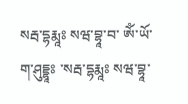སརྦ་དྷརྨཱཿ སཝ་བྷཱ་བ་ ཨོཾ་ཡོ་ག་ཤུདྡྷཱཿ ་སརྦ་དྷརྨཱཿ སཝ་བྷཱ་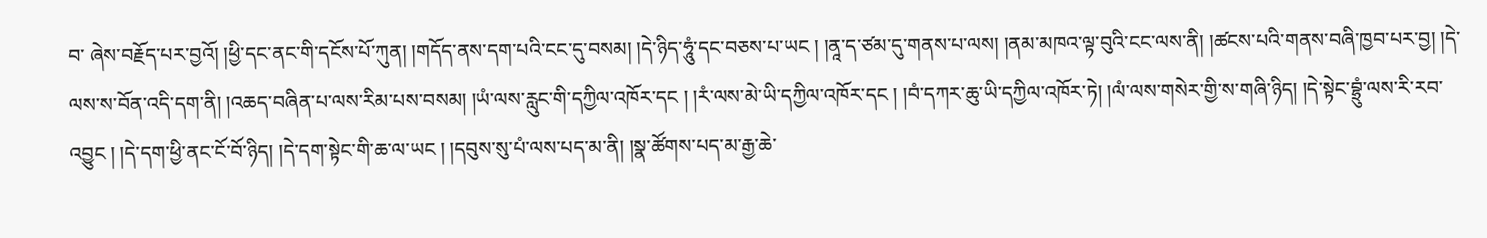བ་ ཞེས་བརྗོད་པར་བྱའོ། །ཕྱི་དང་ནང་གི་དངོས་པོ་ཀུན། །གདོད་ནས་དག་པའི་ངང་དུ་བསམ། །དེ་ཉིད་ཧཱུཾ་དང་བཅས་པ་ཡང ། །ནཱ་ད་ཙམ་དུ་གནས་པ་ལས། །ནམ་མཁའ་ལྟ་བུའི་ངང་ལས་ནི། །ཚངས་པའི་གནས་བཞི་ཁྱབ་པར་བྱ། །དེ་ལས་ས་བོན་འདི་དག་ནི། །འཆད་བཞིན་པ་ལས་རིམ་པས་བསམ། །ཡཾ་ལས་རླུང་གི་དཀྱིལ་འཁོར་དང ། །རཾ་ལས་མེ་ཡི་དཀྱིལ་འཁོར་དང ། །བཾ་དཀར་ཆུ་ཡི་དཀྱིལ་འཁོར་ཏེ། །ལཾ་ལས་གསེར་གྱི་ས་གཞི་ཉིད། །དེ་སྟེང་བྷྲུཾ་ལས་རི་རབ་འབྱུང ། །དེ་དག་ཕྱི་ནང་ངོ་བོ་ཉིད། །དེ་དག་སྟེང་གི་ཆ་ལ་ཡང ། །དབུས་སུ་པཾ་ལས་པད་མ་ནི། །སྣ་ཚོགས་པད་མ་རྒྱ་ཆེ་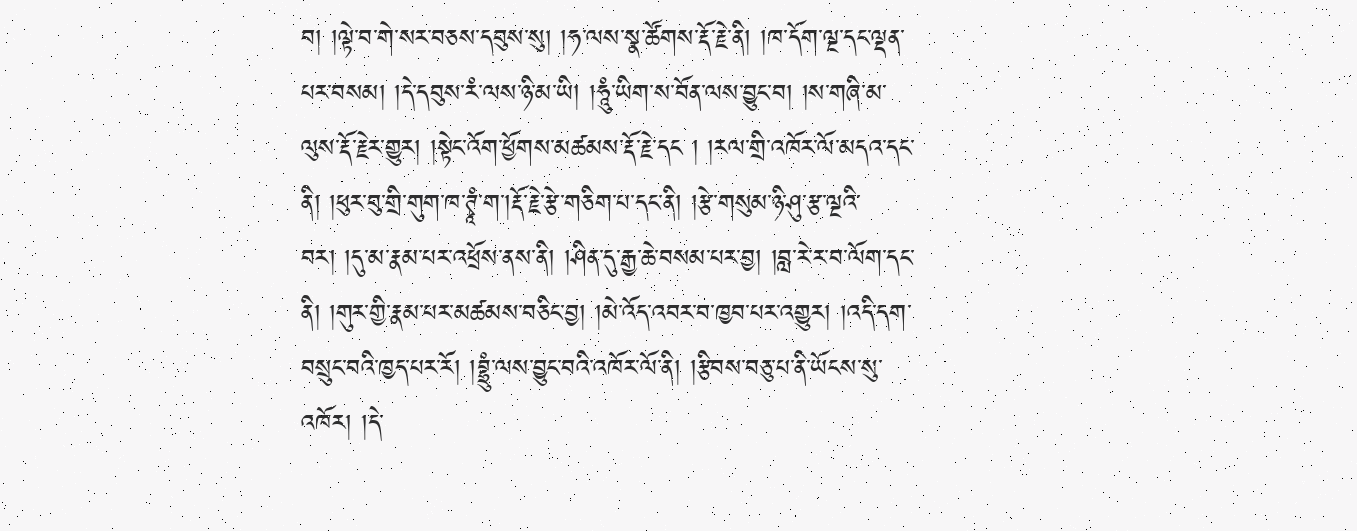བ། །ལྟེ་བ་གེ་སར་བཅས་དབུས་སུ། །ཧ་ལས་སྣ་ཚོགས་རྡོ་རྗེ་ནི། །ཁ་དོག་ལྔ་དང་ལྡན་པར་བསམ། །དེ་དབུས་རཾ་ལས་ཉི་མ་ཡི། །ཧཱུཾ་ཡིག་ས་བོན་ལས་བྱུང་བ། །ས་གཞི་མ་ལུས་རྡོ་རྗེར་གྱུར། །སྟེང་འོག་ཕྱོགས་མཚམས་རྡོ་རྗེ་དང ། །རལ་གྲི་འཁོར་ལོ་མདའ་དང་ནི། །ཕུར་བུ་གྲི་གུག་ཁ་ཊྭཱཾ་ག་།རྡོ་རྗེ་རྩེ་གཅིག་པ་དང་ནི། །རྩེ་གསུམ་ཉི་ཤུ་རྩ་ལྔའི་བར། །དུ་མ་རྣམ་པར་འཕྲོས་ནས་ནི། །ཤིན་དུ་རྒྱ་ཆེ་བསམ་པར་བྱ། །བླ་རེ་ར་བ་ལོག་དང་ནི། །གུར་གྱི་རྣམ་པར་མཚམས་བཅིང་བྱ། །མེ་འོད་འབར་བ་ཁྱབ་པར་འགྱུར། །འདི་དག་བསྲུང་བའི་ཁྱད་པར་རོ། །བྷྲུཾ་ལས་བྱུང་བའི་འཁོར་ལོ་ནི། །རྩིབས་བཅུ་པ་ནི་ཡོངས་སུ་འཁོར། །དེ་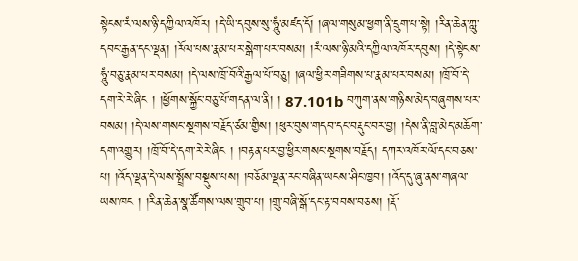སྟེངས་རཾ་ལས་ཉི་དཀྱིལ་འཁོར། །དེ་ཡི་དབུས་སུ་ཧཱུཾ་མཛད་དོ། །ཞལ་གསུམ་ཕྱག་ནི་དྲུག་པ་སྟེ། །རིན་ཆེན་ཀླུ་དབང་རྒྱན་དང་ལྡན། །རོལ་པས་རྣམ་པར་སྒེག་པར་བསམ། །རཾ་ལས་ཉི་མའི་དཀྱིལ་འཁོར་དབུས། །དེ་སྟེངས་ཧཱུཾ་བཅུ་རྣམ་པར་བསམ། །དེ་ལས་ཁྲོ་བོའི་རྒྱལ་པོ་བཅུ། །ཞལ་ཕྱིར་གཟིགས་པ་རྣམ་པར་བསམ། །ཁྲོ་བོ་དེ་དག་རེ་རེ་ཞིང ། །ཕྱོགས་སྐྱོང་བཅུ་པོ་གདན་ལ་ནི། ། 87.101b བཀུག་ནས་གཉིས་མེད་བཞུགས་པར་བསམ། །དེ་ལས་གསང་སྔགས་བརྗོད་ཙམ་གྱིས། །ཕུར་བུས་གདབ་དང་བརྡུང་བར་བྱ། །དེས་ནི་བླ་མེད་མཆོག་དག་འགྱུར། །ཁྲོ་བོ་དེ་དག་རེ་རེ་ཞིང ། །བརྟན་པར་བྱ་ཕྱིར་གསང་སྔགས་བརྗོད། དཀར་འཁོར་ལོ་དང་བཅས་པ། །འོད་ལྡན་དེ་ལས་སྤྲོས་བསྡུས་པས། །བཅོམ་ལྡན་རང་བཞིན་ཡངས་ཤིང་ཁྱབ། །འོད་དུ་ཞུ་ནས་གཞལ་ཡས་ཁང ། །རིན་ཆེན་སྣ་ཚོགས་ལས་གྲུབ་པ། །གྲུ་བཞི་སྒོ་དང་རྟ་བབས་བཅས། །རྡོ་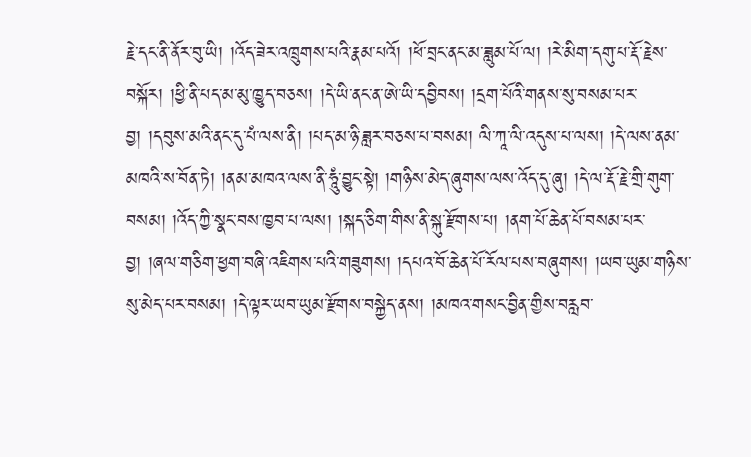རྗེ་དང་ནི་ནོར་བུ་ཡི། །འོད་ཟེར་འཁྲུགས་པའི་རྣམ་པའོ། །ཕོ་བྲང་ནང་མ་ཟླུམ་པོ་ལ། །རེ་མིག་དགུ་པ་རྡོ་རྗེས་བསྐོར། །ཕྱི་ནི་པད་མ་མུ་ཁྱུད་བཅས། །དེ་ཡི་ནང་ན་ཨེ་ཡི་དབྱིབས། །དྲག་པོའི་གནས་སུ་བསམ་པར་བྱ། །དབུས་མའི་ནང་དུ་པཾ་ལས་ནི། །པད་མ་ཉི་ཟླར་བཅས་པ་བསམ། ལི་ཀཱ་ལི་འདུས་པ་ལས། །དེ་ལས་ནམ་མཁའི་ས་བོན་ཏེ། །ནམ་མཁའ་ལས་ནི་ཧཱུཾ་བྱུང་སྟེ། །གཉིས་མེད་ཞུགས་ལས་འོད་དུ་ཞུ། །དེ་ལ་རྡོ་རྗེ་གྲི་གུག་བསམ། །འོད་ཀྱི་སྣང་བས་ཁྱབ་པ་ལས། །སྐད་ཅིག་གིས་ནི་སྐུ་རྫོགས་པ། །ནག་པོ་ཆེན་པོ་བསམ་པར་བྱ། །ཞལ་གཅིག་ཕྱག་བཞི་འཇིགས་པའི་གཟུགས། །དཔའ་བོ་ཆེན་པོ་རོལ་པས་བཞུགས། །ཡབ་ཡུམ་གཉིས་སུ་མེད་པར་བསམ། །དེ་ལྟར་ཡབ་ཡུམ་རྫོགས་བསྐྱེད་ནས། །མཁའ་གསང་བྱིན་གྱིས་བརླབ་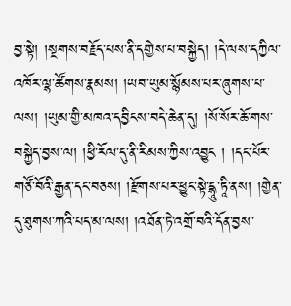བྱ་སྟེ། །སྔགས་བརྗོད་པས་ནི་དགྱེས་པ་བསྐྱེད། །དེ་ལས་དཀྱིལ་འཁོར་ལྷ་ཚོགས་རྣམས། །ཡབ་ཡུམ་སྙོམས་པར་ཞུགས་པ་ལས། །ཡུམ་གྱི་མཁའ་དབྱིངས་བདེ་ཆེན་དུ། །སོ་སོར་ཆོ་གས་བསྐྱེད་བྱས་ལ། །ཕྱི་རོལ་དུ་ནི་རིམས་ཀྱིས་འབྱུང ། །དང་པོར་གཙོ་བོའི་རྒྱན་དང་བཅས། །རྫོགས་པར་ཕྱུང་སྟེ་དྷཱུ་ཏཱི་ནས། །གྱེན་དུ་ཐུགས་ཀའི་པད་མ་ལས། །འཐོན་ཏེ་འགྲོ་བའི་དོན་བྱས་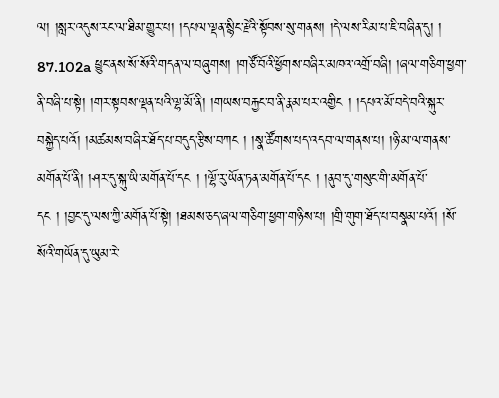ལ། །སླར་འདུས་རང་ལ་ཐིམ་གྱུར་པ། །དཔལ་ལྡན་སྙིང་རྗེའི་སྟོབས་སུ་གནས། །དེ་ལས་རིམ་པ་ཇི་བཞིན་དུ། ། 87.102a ཕྱུང་ནས་སོ་སོའི་གདན་ལ་བཞུགས། །གཙོ་བོའི་ཕྱོགས་བཞིར་མཁའ་འགྲོ་བཞི། །ཞལ་གཅིག་ཕྱག་ནི་བཞི་པ་སྟེ། །གར་སྟབས་ལྡན་པའི་ལྷ་མོ་ནི། །གཡས་བརྐྱང་བ་ནི་རྣམ་པར་འགྱིང ། །དཔའ་མོ་བདེ་བའི་སྐུར་བསྐྱེད་པའོ། །མཚམས་བཞིར་ཐོད་པ་བདུད་རྩིས་བཀང ། །སྣ་ཚོགས་པད་འདབ་ལ་གནས་པ། །ཉི་མ་ལ་གནས་མགོན་པོ་ནི། །ཤར་དུ་སྐུ་ཡི་མགོན་པོ་དང ། །ལྷོ་རུ་ཡོན་ཏན་མགོན་པོ་དང ། །ནུབ་དུ་གསུང་གི་མགོན་པོ་དང ། །བྱང་དུ་ལས་ཀྱི་མགོན་པོ་སྟེ། །ཐམས་ཅད་ཞལ་གཅིག་ཕྱག་གཉིས་པ། །གྲི་གུག་ཐོད་པ་བསྣམ་པའོ། །སོ་སོའི་གཡོན་དུ་ཡུམ་རེ་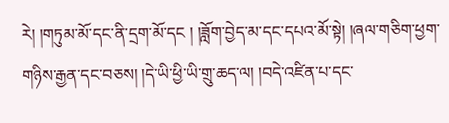རེ། །གཏུམ་མོ་དང་ནི་དྲག་མོ་དང ། །ཟློག་བྱེད་མ་དང་དཔའ་མོ་སྟེ། །ཞལ་གཅིག་ཕྱག་གཉིས་རྒྱན་དང་བཅས། །དེ་ཡི་ཕྱི་ཡི་གྲུ་ཆད་ལ། །བདེ་འཛིན་པ་དང་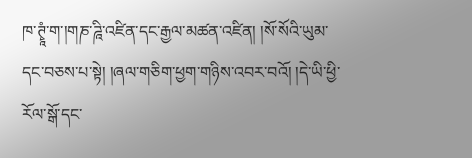ཁ་ཊྭཱཾ་ག་།གཎ་ཌཱི་འཛིན་དང་རྒྱལ་མཚན་འཛིན། །སོ་སོའི་ཡུམ་དང་བཅས་པ་སྟེ། །ཞལ་གཅིག་ཕྱག་གཉིས་འབར་བའོ། །དེ་ཡི་ཕྱི་རོལ་སྒོ་དང་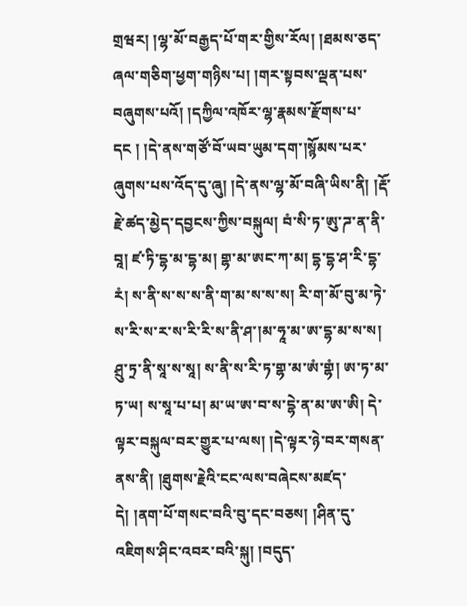གྲཝར། །ལྷ་མོ་བརྒྱད་པོ་གར་གྱིས་རོལ། །ཐམས་ཅད་ཞལ་གཅིག་ཕྱག་གཉིས་པ། །གར་སྟབས་ལྡན་པས་བཞུགས་པའོ། །དཀྱིལ་འཁོར་ལྷ་རྣམས་རྫོགས་པ་དང ། །དེ་ནས་གཙོ་བོ་ཡབ་ཡུམ་དག་།སྙོམས་པར་ཞུགས་པས་འོད་དུ་ཞུ། །དེ་ནས་ལྷ་མོ་བཞི་ཡིས་ནི། །རྡོ་རྗེ་ཚད་མྱེད་དབྱངས་ཀྱིས་བསྐུལ། བཾ་སི་ཏ་ཨུ་ཌ་ན་ནི་བཱ། ཛ་ཏི་དྷ་མ་དྷ་མ། གྷ་མ་ཨང་ཀ་མ། དྷ་དྷ་ཤ་རི་དྷ་རཾ། ས་ནི་ས་ས་ས་ནི་ག་མ་ས་ས་ས། རི་ག་མོ་བུ་མ་ཏེ་ས་རི་ས་ར་ས་རི་རི་ས་ནི་ཤ་།མ་ཧཱ་མ་ཨ་དྷ་མ་ས་ས། ཤྲུ་ཏྲ་ནི་སཱ་ས་སཱ། ས་ནི་ས་རི་ཏ་གྷ་མ་ཨཾ་གྷཾ། ཨ་ཏ་མ་ཏ་ཡ། ས་སཱ་པ་པ། མ་ཡ་ཨ་བ་ས་དྷེ་ན་མ་ཨ་ཨི། དེ་ལྟར་བསྐུལ་བར་གྱུར་པ་ལས། །དེ་ལྟར་ཉེ་བར་གསན་ནས་ནི། །ཐུགས་རྗེའི་ངང་ལས་བཞེངས་མཛད་དེ། །ནག་པོ་གསང་བའི་བུ་དང་བཅས། །ཤིན་དུ་འཇིགས་ཤིང་འབར་བའི་སྐུ། །བདུད་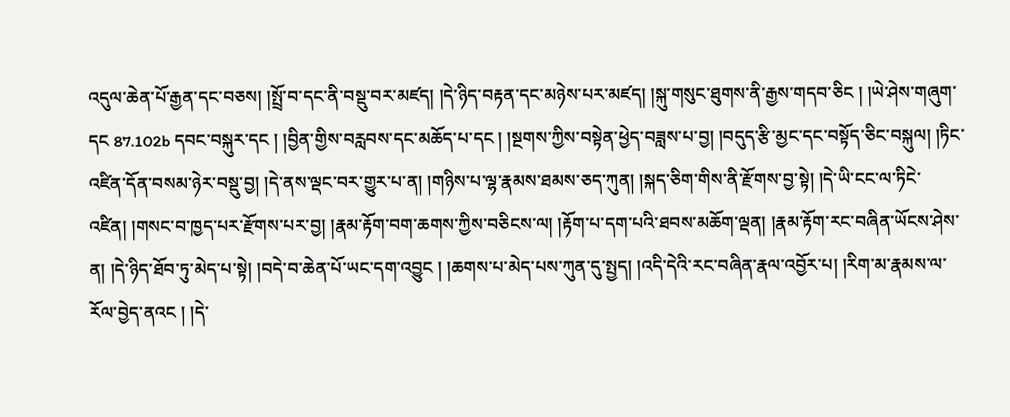འདུལ་ཆེན་པོ་རྒྱན་དང་བཅས། །སྤྲོ་བ་དང་ནི་བསྡུ་བར་མཛད། །དེ་ཉིད་བརྟན་དང་མཉེས་པར་མཛད། །སྐུ་གསུང་ཐུགས་ནི་རྒྱས་གདབ་ཅིང ། །ཡེ་ཤེས་གཞུག་དང 87.102b དབང་བསྐུར་དང ། །བྱིན་གྱིས་བརླབས་དང་མཆོད་པ་དང ། །སྔགས་ཀྱིས་བསྟེན་ཕྱེད་བཟླས་པ་བྱ། །བདུད་རྩི་མྱང་དང་བསྟོད་ཅིང་བསྐུལ། །ཏིང་འཛིན་དོན་བསམ་ཉེར་བསྡུ་བྱ། །དེ་ནས་ལྡང་བར་གྱུར་པ་ན། །གཉིས་པ་ལྷ་རྣམས་ཐམས་ཅད་ཀུན། །སྐད་ཅིག་གིས་ནི་རྫོགས་བྱ་སྟེ། །དེ་ཡི་ངང་ལ་ཏིངེ་འཛིན། །གསང་བ་ཁྱད་པར་རྫོགས་པར་བྱ། །རྣམ་རྟོག་བག་ཆགས་ཀྱིས་བཅིངས་ལ། །རྟོག་པ་དག་པའི་ཐབས་མཆོག་ལྡན། །རྣམ་རྟོག་རང་བཞིན་ཡོངས་ཤེས་ན། །དེ་ཉིད་ཐོབ་ཏུ་མེད་པ་སྟེ། །བདེ་བ་ཆེན་པོ་ཡང་དག་འབྱུང ། །ཆགས་པ་མེད་པས་ཀུན་དུ་སྤྱད། །འདི་དེའི་རང་བཞིན་རྣལ་འབྱོར་པ། །རིག་མ་རྣམས་ལ་རོལ་བྱེད་ནའང ། །དེ་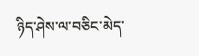ཉིད་ཤེས་ལ་བཅིང་མེད་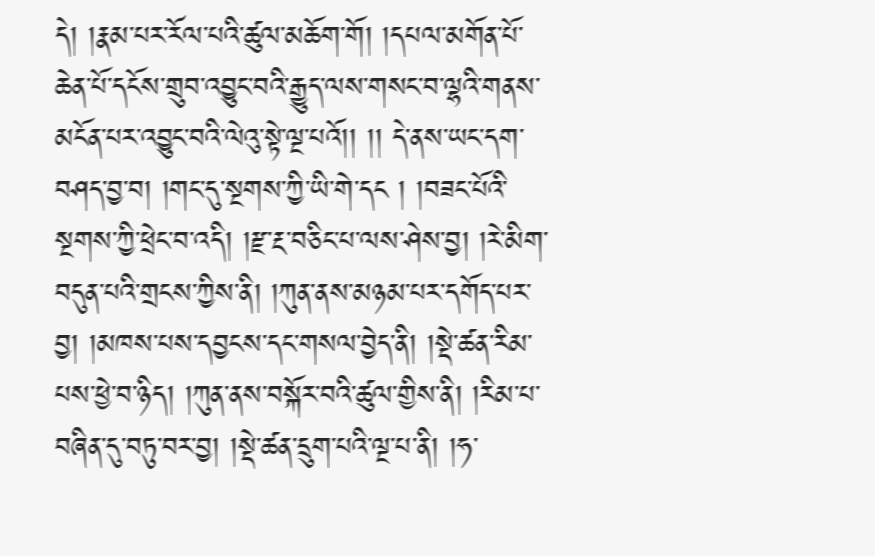དེ། །རྣམ་པར་རོལ་པའི་ཚུལ་མཆོག་གོ། །དཔལ་མགོན་པོ་ཆེན་པོ་དངོས་གྲུབ་འབྱུང་བའི་རྒྱུད་ལས་གསང་བ་ལྷའི་གནས་མངོན་པར་འབྱུང་བའི་ལེའུ་སྟེ་ལྔ་པའོ།། །། དེ་ནས་ཡང་དག་བཤད་བྱ་བ། །གང་དུ་སྔགས་ཀྱི་ཡི་གེ་དང ། །བཟང་པོའི་སྔགས་ཀྱི་ཕྲེང་བ་འདི། །རྫ་རྔ་བཅིང་པ་ལས་ཤེས་བྱ། །རེ་མིག་བདུན་པའི་གྲངས་ཀྱིས་ནི། །ཀུན་ནས་མཉམ་པར་དགོད་པར་བྱ། །མཁས་པས་དབྱངས་དང་གསལ་བྱེད་ནི། །སྡེ་ཚན་རིམ་པས་ཕྱེ་བ་ཉིད། །ཀུན་ནས་བསྐོར་བའི་ཚུལ་གྱིས་ནི། །རིམ་པ་བཞིན་དུ་བཏུ་བར་བྱ། །སྡེ་ཚན་དྲུག་པའི་ལྔ་པ་ནི། །ཧ་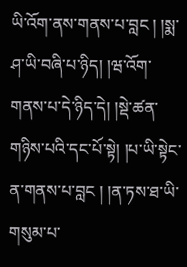ཡི་འོག་ནས་གནས་པ་བླང ། །སྨ་ཤ་ཡི་བཞི་པ་ཉིད། །ཝ་འོག་གནས་པ་དེ་ཉིད་དེ། །སྡེ་ཚན་གཉིས་པའི་དང་པོ་སྟེ། །པ་ཡི་སྟེང་ན་གནས་པ་བླང ། །ན་ཏས་ཐ་ཡི་གསུམ་པ་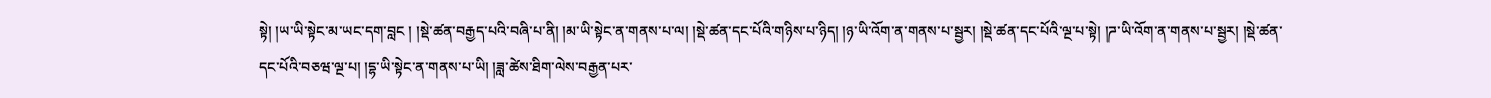སྟེ། །ཡ་ཡི་སྟེང་མ་ཡང་དག་བླང ། །སྡེ་ཚན་བརྒྱད་པའི་བཞི་པ་ནི། །མ་ཡི་སྟེང་ན་གནས་པ་ལ། །སྡེ་ཚན་དང་པོའི་གཉིས་པ་ཉིད། །ཉ་ཡི་འོག་ན་གནས་པ་སྦྱར། །སྡེ་ཚན་དང་པོའི་ལྔ་པ་སྟེ། །ཌ་ཡི་འོག་ན་གནས་པ་སྦྱར། །སྡེ་ཚན་དང་པོའི་བཅཝ་ལྔ་པ། །དྷ་ཡི་སྟེང་ན་གནས་པ་ཡི། །ཟླ་ཚེས་ཐིག་ལེས་བརྒྱན་པར་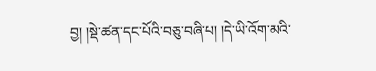བྱ། །སྡེ་ཚན་དང་པོའི་བཅུ་བཞི་པ། །དེ་ཡི་འོག་མའི་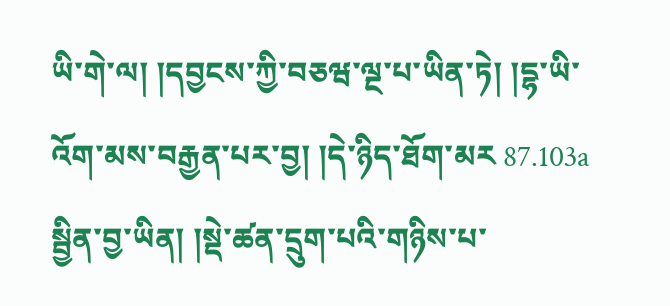ཡི་གེ་ལ། །དབྱངས་ཀྱི་བཅཝ་ལྔ་པ་ཡིན་ཏེ། །དྷ་ཡི་འོག་མས་བརྒྱན་པར་བྱ། །དེ་ཉིད་ཐོག་མར 87.103a སྦྱིན་བྱ་ཡིན། །སྡེ་ཚན་དྲུག་པའི་གཉིས་པ་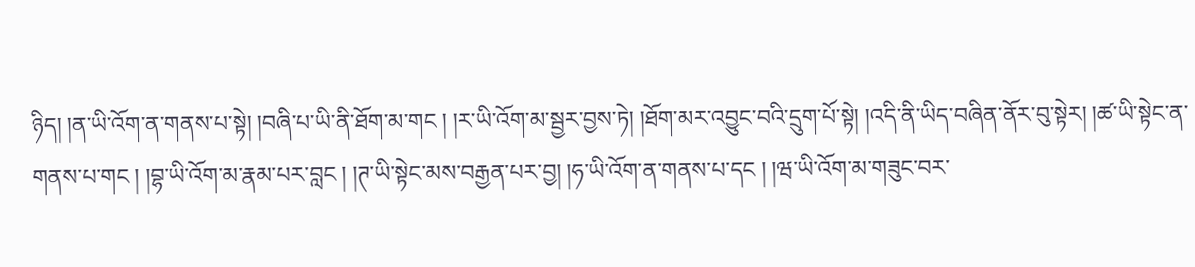ཉིད། །ན་ཡི་འོག་ན་གནས་པ་སྟེ། །བཞི་པ་ཡི་ནི་ཐོག་མ་གང ། །ར་ཡི་འོག་མ་སྦྱར་བྱས་ཏེ། །ཐོག་མར་འབྱུང་བའི་དྲུག་པོ་སྟེ། །འདི་ནི་ཡིད་བཞིན་ནོར་བུ་སྟེར། །ཚ་ཡི་སྟེང་ན་གནས་པ་གང ། །བྷ་ཡི་འོག་མ་རྣམ་པར་བླང ། །ཊ་ཡི་སྟེང་མས་བརྒྱན་པར་བྱ། །ཧ་ཡི་འོག་ན་གནས་པ་དང ། །ཝ་ཡི་འོག་མ་གཟུང་བར་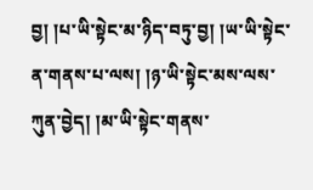བྱ། །པ་ཡི་སྟེང་མ་ཉིད་བཏུ་བྱ། །ཡ་ཡི་སྟེང་ན་གནས་པ་ལས། །ཉ་ཡི་སྟེང་མས་ལས་ཀུན་བྱེད། །མ་ཡི་སྟེང་གནས་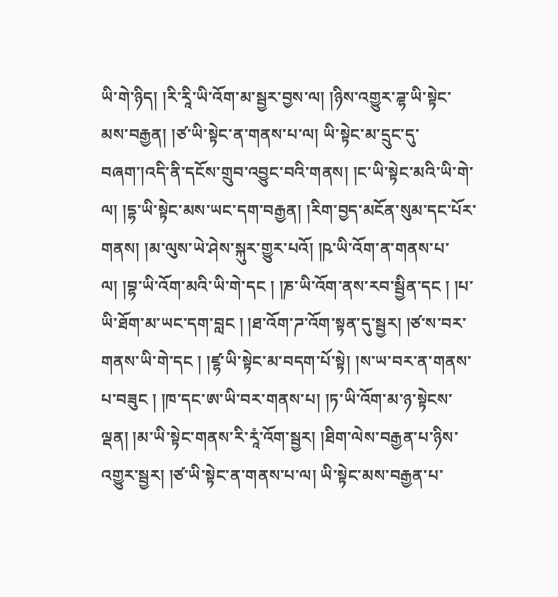ཡི་གེ་ཉིད། །རི་རཱི་ཡི་འོག་མ་སྦྱར་བྱས་ལ། །ཉིས་འགྱུར་ཌྷ་ཡི་སྟེང་མས་བརྒྱན། །ཙ་ཡི་སྟེང་ན་གནས་པ་ལ། ཡི་སྟེང་མ་དྲུང་དུ་བཞག་།འདི་ནི་དངོས་གྲུབ་འབྱུང་བའི་གནས། །ང་ཡི་སྟེང་མའི་ཡི་གེ་ལ། །དྷ་ཡི་སྟེང་མས་ཡང་དག་བརྒྱན། །རིག་བྱད་མངོན་སུམ་དང་པོར་གནས། །མ་ལུས་ཡེ་ཤེས་སྐུར་གྱུར་པའོ། །ཥ་ཡི་འོག་ན་གནས་པ་ལ། །བྷ་ཡི་འོག་མའི་ཡི་གེ་དང ། །ཎ་ཡི་འོག་ནས་རབ་སྦྱིན་དང ། །པ་ཡི་ཐོག་མ་ཡང་དག་བླང ། །ཐ་འོག་ཌ་འོག་སྟན་དུ་སྦྱར། །ཙ་ས་བར་གནས་ཡི་གེ་དང ། །ཛྷ་ཡི་སྟེང་མ་བདག་པོ་སྟེ། །ས་ཡ་བར་ན་གནས་པ་བཟུང ། །ཁ་དང་ཨ་ཡི་བར་གནས་པ། །ཏ་ཡི་འོག་མ་ཉ་སྟེངས་ལྡན། །མ་ཡི་སྟེང་གནས་རི་རཱཾ་འོག་སྦྱར། །ཐིག་ལེས་བརྒྱན་པ་ཉིས་འགྱུར་སྦྱར། །ཙ་ཡི་སྟེང་ན་གནས་པ་ལ། ཡི་སྟེང་མས་བརྒྱན་པ་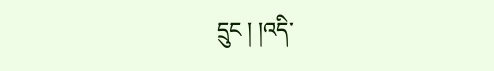དྲུང ། །འདི་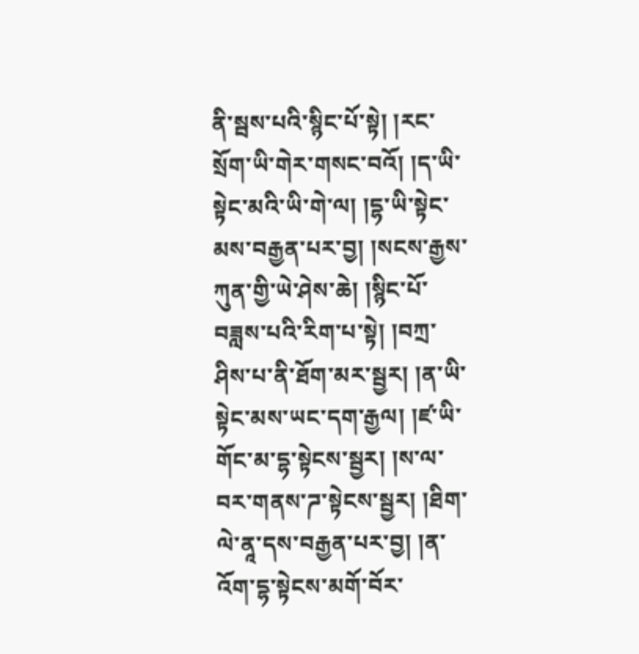ནི་སྦས་པའི་སྙིང་པོ་སྟེ། །རང་སྲོག་ཡི་གེར་གསང་བའོ། །ད་ཡི་སྟེང་མའི་ཡི་གེ་ལ། །དྷ་ཡི་སྟེང་མས་བརྒྱན་པར་བྱ། །སངས་རྒྱས་ཀུན་གྱི་ཡེ་ཤེས་ཆེ། །སྙིང་པོ་བཟླས་པའི་རིག་པ་སྟེ། །བཀྲ་ཤིས་པ་ནི་ཐོག་མར་སྦྱར། །ན་ཡི་སྟེང་མས་ཡང་དག་རྒྱལ། །ཛ་ཡི་གོང་མ་དྷ་སྟེངས་སྦྱར། །ས་ལ་བར་གནས་ཌ་སྟེངས་སྦྱར། །ཐིག་ལེ་ནཱ་དས་བརྒྱན་པར་བྱ། །ན་འོག་དྷ་སྟེངས་མགོ་བོར་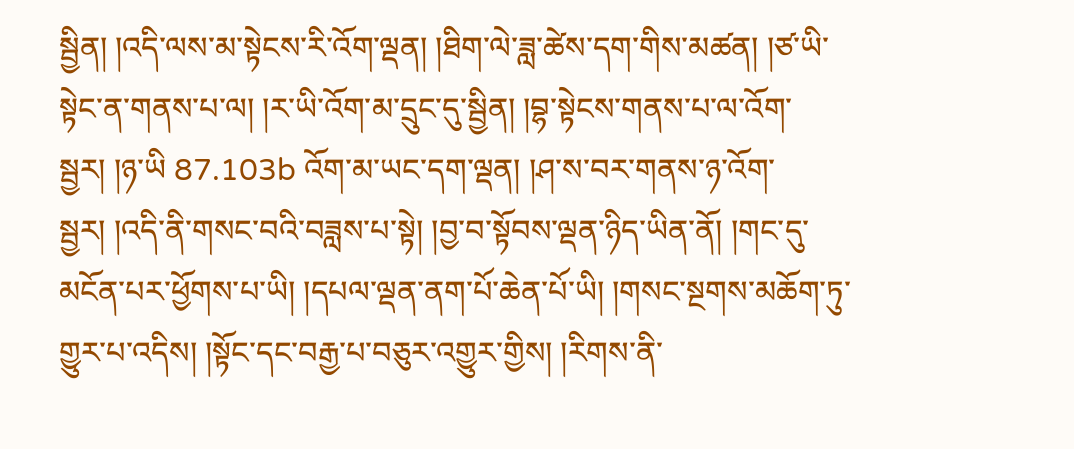སྦྱིན། །འདི་ལས་མ་སྟེངས་རི་འོག་ལྡན། །ཐིག་ལེ་ཟླ་ཚེས་དག་གིས་མཚན། །ཙ་ཡི་སྟེང་ན་གནས་པ་ལ། །ར་ཡི་འོག་མ་དྲུང་དུ་སྦྱིན། །བྷ་སྟེངས་གནས་པ་ལ་འོག་སྦྱར། །ཉ་ཡི 87.103b འོག་མ་ཡང་དག་ལྡན། །ཤ་ས་བར་གནས་ཉ་འོག་སྦྱར། །འདི་ནི་གསང་བའི་བཟླས་པ་སྟེ། །བྱ་བ་སྟོབས་ལྡན་ཉིད་ཡིན་ནོ། །གང་དུ་མངོན་པར་ཕྱོགས་པ་ཡི། །དཔལ་ལྡན་ནག་པོ་ཆེན་པོ་ཡི། །གསང་སྔགས་མཆོག་ཏུ་གྱུར་པ་འདིས། །སྟོང་དང་བརྒྱ་པ་བཅུར་འགྱུར་གྱིས། །རིགས་ནི་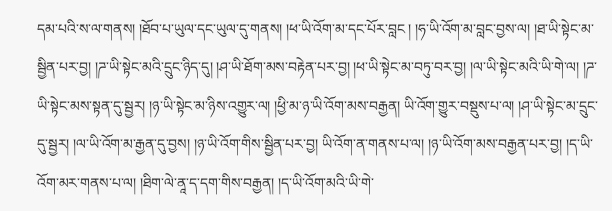དམ་པའི་ས་ལ་གནས། །ཐོབ་པ་ཡུལ་དང་ཡུལ་དུ་གནས། །ཕ་ཡི་འོག་མ་དང་པོར་བླང ། །ཧ་ཡི་འོག་མ་བླང་བྱས་ལ། །ཐ་ཡི་སྟེང་མ་སྦྱིན་པར་བྱ། །ཌ་ཡི་སྟེང་མའི་དྲུང་ཉིད་དུ། །ཤ་ཡི་ཐོག་མས་བརྟེན་པར་བྱ། །ཕ་ཡི་སྟེང་མ་བཏུ་བར་བྱ། །ལ་ཡི་སྟེང་མའི་ཡི་གེ་ལ། །ཌ་ཡི་སྟེང་མས་སྟན་དུ་སྦྱར། །ཉ་ཡི་སྟེང་མ་ཉིས་འགྱུར་ལ། །ཕྱི་མ་ཉ་ཡི་འོག་མས་བརྒྱན། ཡི་འོག་གྱུར་བསྡུས་པ་ལ། །ཤ་ཡི་སྟེང་མ་དྲུང་དུ་སྦྱར། །ལ་ཡི་འོག་མ་རྒྱན་དུ་བྱས། །ཉ་ཡི་འོག་གིས་སྦྱིན་པར་བྱ། ཡི་འོག་ན་གནས་པ་ལ། །ཉ་ཡི་འོག་མས་བརྒྱན་པར་བྱ། །ད་ཡི་འོག་མར་གནས་པ་ལ། །ཐིག་ལེ་ནཱ་ད་དག་གིས་བརྒྱན། །ད་ཡི་འོག་མའི་ཡི་གེ་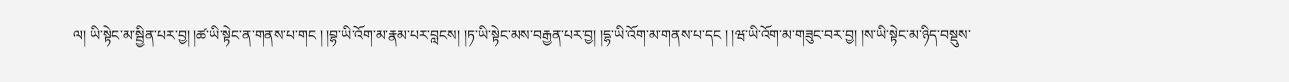ལ། ཡི་སྟེང་མ་སྦྱིན་པར་བྱ། །ཚ་ཡི་སྟེང་ན་གནས་པ་གང ། །བྷ་ཡི་འོག་མ་རྣམ་པར་བླངས། །ཏ་ཡི་སྟེང་མས་བརྒྱན་པར་བྱ། །དྷ་ཡི་འོག་མ་གནས་པ་དང ། །ཝ་ཡི་འོག་མ་གཟུང་བར་བྱ། །ས་ཡི་སྟེང་མ་ཉིད་བསྡུས་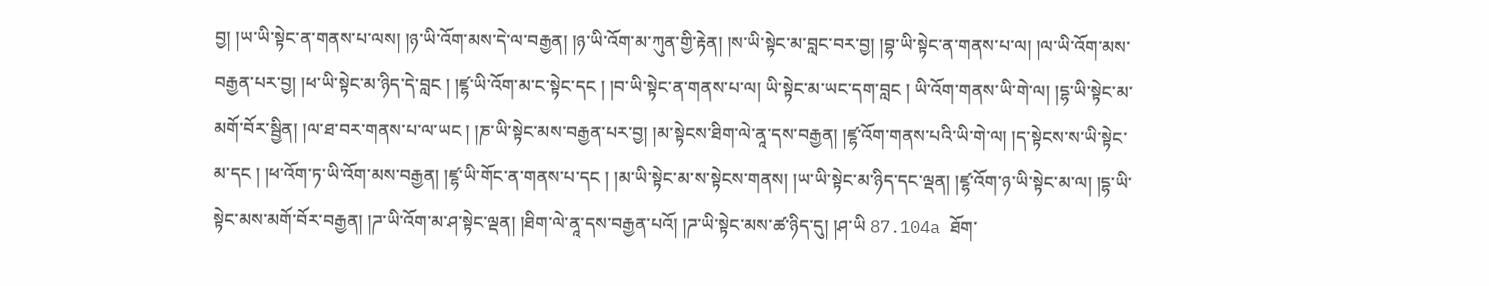བྱ། །ཡ་ཡི་སྟེང་ན་གནས་པ་ལས། །ཉ་ཡི་འོག་མས་དེ་ལ་བརྒྱན། །ཉ་ཡི་འོག་མ་ཀུན་གྱི་རྟེན། །ས་ཡི་སྟེང་མ་བླང་བར་བྱ། །བྷ་ཡི་སྟེང་ན་གནས་པ་ལ། །ལ་ཡི་འོག་མས་བརྒྱན་པར་བྱ། །ཕ་ཡི་སྟེང་མ་ཉིད་དེ་བླང ། །ཛྷ་ཡི་འོག་མ་ང་སྟེང་དང ། །བ་ཡི་སྟེང་ན་གནས་པ་ལ། ཡི་སྟེང་མ་ཡང་དག་བླང ། ཡི་འོག་གནས་ཡི་གེ་ལ། །དྷ་ཡི་སྟེང་མ་མགོ་བོར་སྦྱིན། །ལ་ཐ་བར་གནས་པ་ལ་ཡང ། །ཎ་ཡི་སྟེང་མས་བརྒྱན་པར་བྱ། །མ་སྟེངས་ཐིག་ལེ་ནཱ་དས་བརྒྱན། །ཛྷ་འོག་གནས་པའི་ཡི་གེ་ལ། །ད་སྟེངས་ས་ཡི་སྟེང་མ་དང ། །ཕ་འོག་ཏ་ཡི་འོག་མས་བརྒྱན། །ཛྷ་ཡི་གོང་ན་གནས་པ་དང ། །མ་ཡི་སྟེང་མ་ས་སྟེངས་གནས། །ཡ་ཡི་སྟེང་མ་ཉིད་དང་ལྡན། །ཛྷ་འོག་ཉ་ཡི་སྟེང་མ་ལ། །དྷ་ཡི་སྟེང་མས་མགོ་བོར་བརྒྱན། །ཌ་ཡི་འོག་མ་ཤ་སྟེང་ལྡན། །ཐིག་ལེ་ནཱ་དས་བརྒྱན་པའོ། །ཌ་ཡི་སྟེང་མས་ཚ་ཉིད་དུ། །ཤ་ཡི 87.104a ཐོག་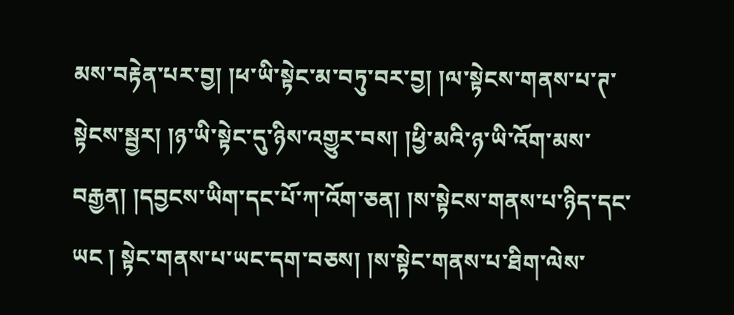མས་བརྟེན་པར་བྱ། །ཕ་ཡི་སྟེང་མ་བཏུ་བར་བྱ། །ལ་སྟེངས་གནས་པ་ཊ་སྟེངས་སྦྱར། །ཉ་ཡི་སྟེང་དུ་ཉིས་འགྱུར་བས། །ཕྱི་མའི་ཉ་ཡི་འོག་མས་བརྒྱན། །དབྱངས་ཡིག་དང་པོ་ཀ་འོག་ཅན། །ས་སྟེངས་གནས་པ་ཉིད་དང་ཡང ། སྟེང་གནས་པ་ཡང་དག་བཅས། །ས་སྟེང་གནས་པ་ཐིག་ལེས་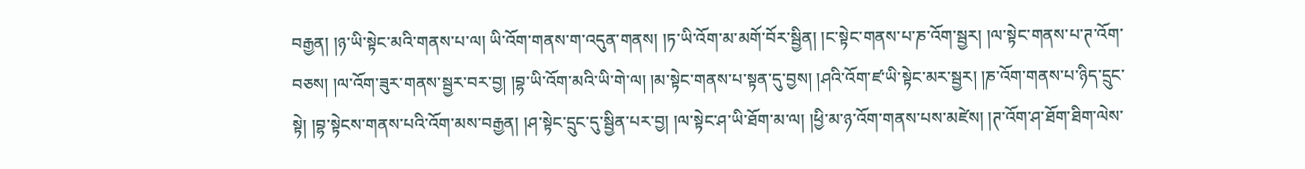བརྒྱན། །ཉ་ཡི་སྟེང་མའི་གནས་པ་ལ། ཡི་འོག་གནས་ག་འདུན་གནས། །ཏ་ཡི་འོག་མ་མགོ་བོར་སྦྱིན། །ང་སྟེང་གནས་པ་ཎ་འོག་སྦྱར། །ལ་སྟེང་གནས་པ་ཊ་འོག་བཅས། །ལ་འོག་ཟུར་གནས་སྦྱར་བར་བྱ། །བྷ་ཡི་འོག་མའི་ཡི་གེ་ལ། །མ་སྟེང་གནས་པ་སྟན་དུ་བྱས། །ཤའི་འོག་ཛ་ཡི་སྟེང་མར་སྦྱར། །ཎ་འོག་གནས་པ་ཉིད་དྲུང་སྟེ། །བྷ་སྟེངས་གནས་པའི་འོག་མས་བརྒྱན། །ཤ་སྟེང་དྲུང་དུ་སྦྱིན་པར་བྱ། །ལ་སྟེང་ཤ་ཡི་ཐོག་མ་ལ། །ཕྱི་མ་ཉ་འོག་གནས་པས་མཛེས། །ཊ་འོག་ཤ་ཐོག་ཐིག་ལེས་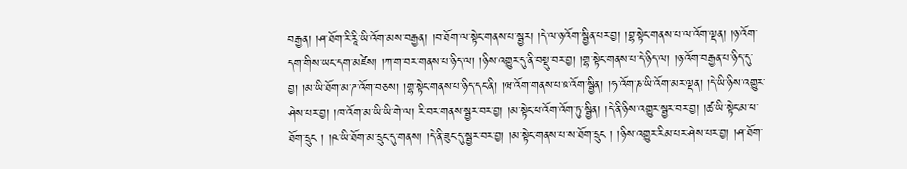བརྒྱན། །ཤ་ཐོག་རི་རཱི་ཡི་འོག་མས་བརྒྱན། །བ་ཐོག་ལ་སྟེང་གནས་པ་སྦྱར། །དེ་ལ་ཉ་འོག་སྦྱིན་པར་བྱ། །བྷ་སྟེང་གནས་པ་ལ་འོག་ལྡན། །ཉ་འོག་དག་གིས་ཡང་དག་མཛེས། །ཀ་ག་བར་གནས་པ་ཉིད་ལ། །ཉིས་འགྱུར་དུ་ནི་བསྡུ་བར་བྱ། །གྷ་སྟེང་གནས་པ་དེ་ཉིད་ལ། །ཉ་འོག་བརྒྱན་པ་ཉིད་དུ་བྱ། །མ་ཡི་ཐོག་མ་ཌ་འོག་བཅས། །གྷ་སྟེང་གནས་པ་ཉིད་དང་ནི། །ཝ་འོག་གནས་པ་ཋ་འོག་སྦྱིན། །ཧ་འོག་ཎ་ཡི་འོག་མར་ལྡན། །དེ་ཡི་ཉིས་འགྱུར་ཤེས་པར་བྱ། །ཁ་འོག་མ་ཡི་ཡི་གེ་ལ། རི་བར་གནས་སྦྱར་བར་བྱ། །མ་སྟེང་ཕ་འོག་འོག་ཏུ་སྦྱིན། །དེ་ནི་ཉིས་འགྱུར་སྦྱར་བར་བྱ། །ཚ་ཡི་སྟེང་མ་ཕ་ཐོག་དྲུང ། །ཥ་ཡི་ཐོག་མ་དྲུང་དུ་གནས། །དེ་ནི་ཟུང་དུ་སྦྱར་བར་བྱ། །མ་སྟེང་གནས་པ་ས་ཐོག་དྲུང ། །ཉིས་འགྱུར་རིམ་པར་ཤེས་པར་བྱ། །ཤ་ཐོག་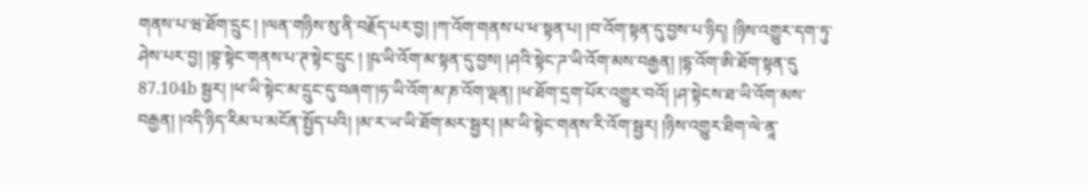གནས་པ་ཝ་ཐོག་དྲུང ། །ལན་གཉིས་སུ་ནི་བརྗོད་པར་བྱ། །ཀ་འོག་གནས་པ་ཕ་སྟན་པ། །བ་འོག་སྟན་དུ་བྱས་པ་ཉིད། །ཉིས་འགྱུར་དག་ཏུ་ཤེས་པར་བྱ། །བྷ་སྟེང་གནས་པ་ཊ་སྟེང་དྲུང ། །ཥ་ཡི་འོག་མ་སྟན་དུ་བྱས། །ཤའི་སྟེང་ཌ་ཡི་འོག་མས་བརྒྱན། །དྷ་འོག་ཨི་ཐོག་སྟན་དུ 87.104b སྦྱར། །ཕ་ཡི་སྟེང་མ་དྲུང་དུ་བཞག་།ཧ་ཡི་འོག་མ་ཎ་འོག་ལྡན། །ཕ་ཐོག་དྲག་པོར་འགྱུར་བའོ། །ཤ་སྟེངས་ཐ་ཡི་འོག་མས་བརྒྱན། །འདི་ཉིད་རིམ་པ་མངོན་སྤྱོད་པའི། །མ་ར་ཡ་ཡི་ཐོག་མར་སྦྱར། །མ་ཡི་སྟེང་གནས་རི་འོག་སྦྱར། །ཉིས་འགྱུར་ཐིག་ལེ་ནཱ་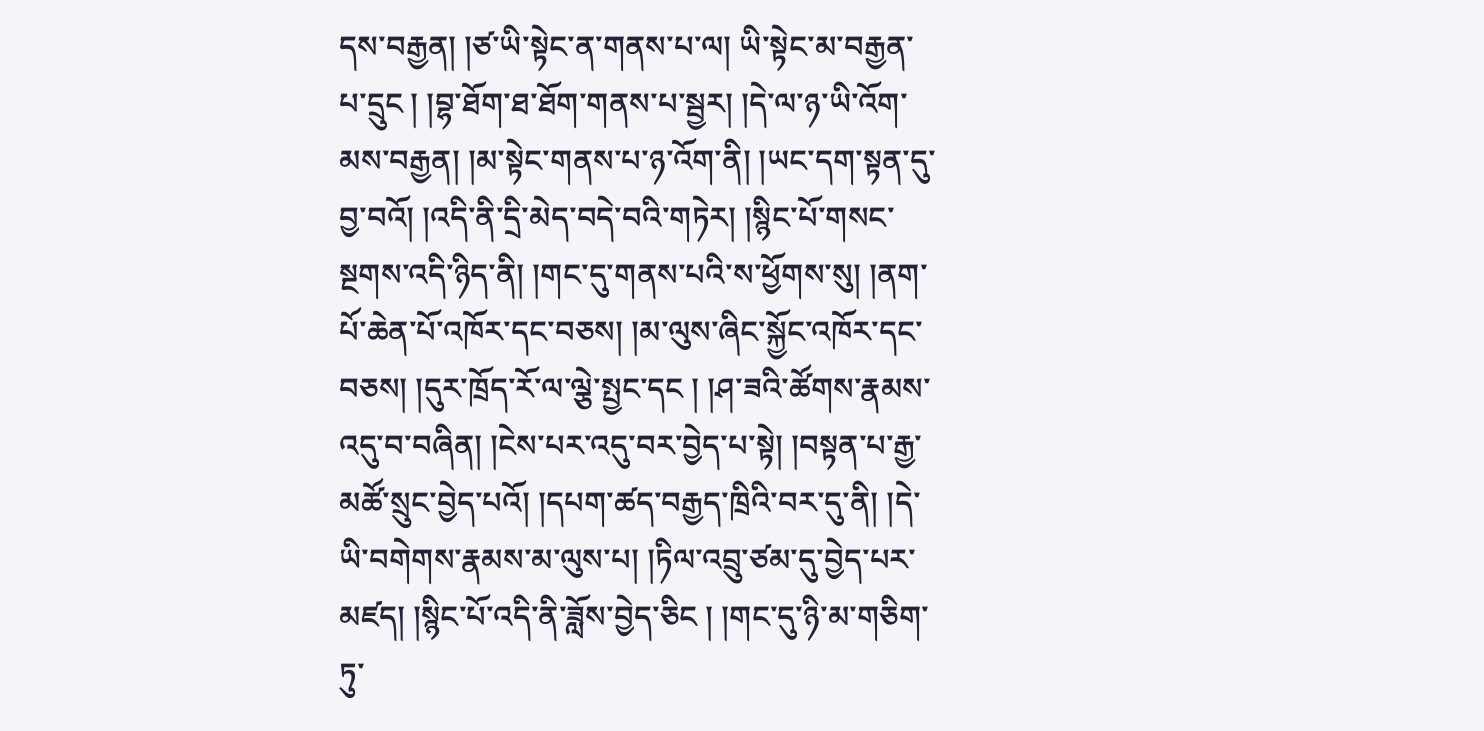དས་བརྒྱན། །ཙ་ཡི་སྟེང་ན་གནས་པ་ལ། ཡི་སྟེང་མ་བརྒྱན་པ་དྲུང ། །བྷ་ཐོག་ཐ་ཐོག་གནས་པ་སྦྱར། །དེ་ལ་ཉ་ཡི་འོག་མས་བརྒྱན། །མ་སྟེང་གནས་པ་ཉ་འོག་ནི། །ཡང་དག་སྟན་དུ་བྱ་བའོ། །འདི་ནི་དྲི་མེད་བདེ་བའི་གཏེར། །སྙིང་པོ་གསང་སྔགས་འདི་ཉིད་ནི། །གང་དུ་གནས་པའི་ས་ཕྱོགས་སུ། །ནག་པོ་ཆེན་པོ་འཁོར་དང་བཅས། །མ་ལུས་ཞིང་སྐྱོང་འཁོར་དང་བཅས། །དུར་ཁྲོད་རོ་ལ་ལྕེ་སྤྱང་དང ། །ཤ་ཟའི་ཚོགས་རྣམས་འདུ་བ་བཞིན། །ངེས་པར་འདུ་བར་བྱེད་པ་སྟེ། །བསྟན་པ་རྒྱ་མཚོ་སྲུང་བྱེད་པའོ། །དཔག་ཚད་བརྒྱད་ཁྲིའི་བར་དུ་ནི། །དེ་ཡི་བགེགས་རྣམས་མ་ལུས་པ། །ཏིལ་འབྲུ་ཙམ་དུ་བྱེད་པར་མཛད། །སྙིང་པོ་འདི་ནི་ཟློས་བྱེད་ཅིང ། །གང་དུ་ཉི་མ་གཅིག་ཏུ་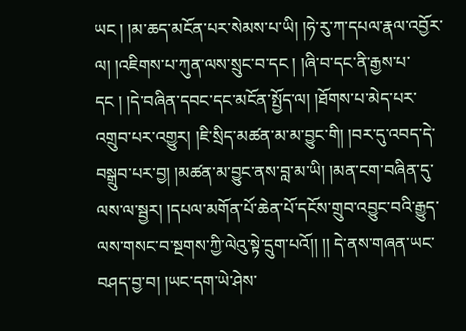ཡང ། །མ་ཆད་མངོན་པར་སེམས་པ་ཡི། །ཧེ་རུ་ཀ་དཔལ་རྣལ་འབྱོར་ལ། །འཇིགས་པ་ཀུན་ལས་སྲུང་བ་དང ། །ཞི་བ་དང་ནི་རྒྱས་པ་དང ། །དེ་བཞིན་དབང་དང་མངོན་སྤྱོད་ལ། །ཐོགས་པ་མེད་པར་འགྲུབ་པར་འགྱུར། །ཇི་སྲིད་མཚན་མ་མ་བྱུང་གི། །བར་དུ་འབད་དེ་བསྒྲུབ་པར་བྱ། །མཚན་མ་བྱུང་ནས་བླ་མ་ཡི། །མན་ངག་བཞིན་དུ་ལས་ལ་སྦྱར། །དཔལ་མགོན་པོ་ཆེན་པོ་དངོས་གྲུབ་འབྱུང་བའི་རྒྱུད་ལས་གསང་བ་སྔགས་ཀྱི་ལེའུ་སྟེ་དྲུག་པའོ།། །། དེ་ནས་གཞན་ཡང་བཤད་བྱ་བ། །ཡང་དག་ཡེ་ཤེས་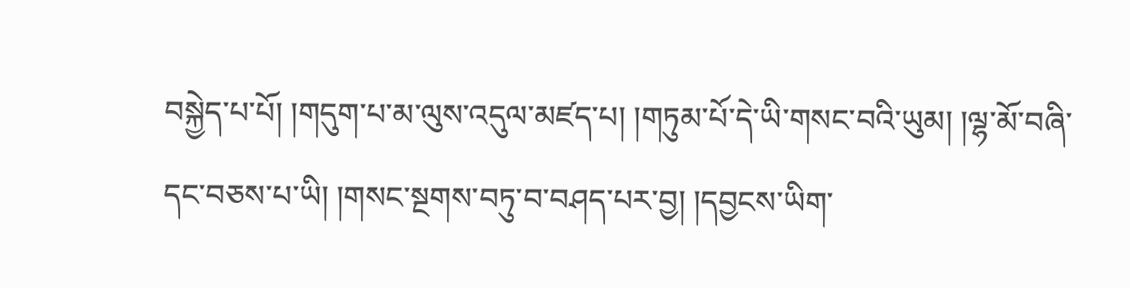བསྐྱེད་པ་པོ། །གདུག་པ་མ་ལུས་འདུལ་མཛད་པ། །གཏུམ་པོ་དེ་ཡི་གསང་བའི་ཡུམ། །ལྷ་མོ་བཞི་དང་བཅས་པ་ཡི། །གསང་སྔགས་བཏུ་བ་བཤད་པར་བྱ། །དབྱངས་ཡིག་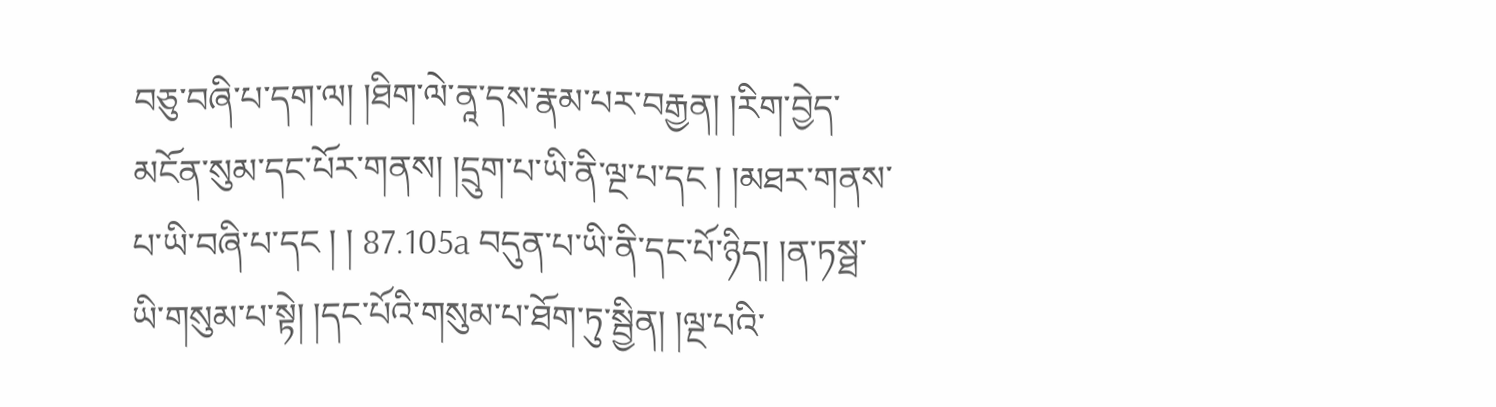བཅུ་བཞི་པ་དག་ལ། །ཐིག་ལེ་ནཱ་དས་རྣམ་པར་བརྒྱན། །རིག་བྱེད་མངོན་སུམ་དང་པོར་གནས། །དྲུག་པ་ཡི་ནི་ལྔ་པ་དང ། །མཐར་གནས་པ་ཡི་བཞི་པ་དང ། ། 87.105a བདུན་པ་ཡི་ནི་དང་པོ་ཉིད། །ན་ཏསྠ་ཡི་གསུམ་པ་སྟེ། །དང་པོའི་གསུམ་པ་ཐོག་ཏུ་སྦྱིན། །ལྔ་པའི་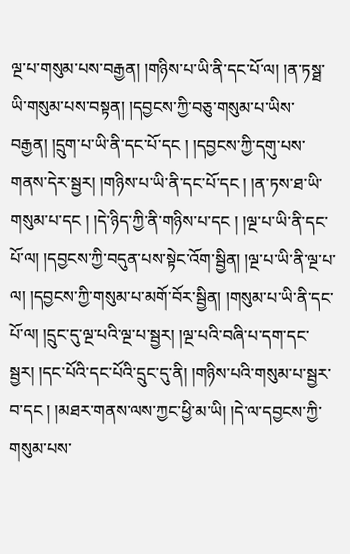ལྔ་པ་གསུམ་པས་བརྒྱན། །གཉིས་པ་ཡི་ནི་དང་པོ་ལ། །ན་ཏསྠ་ཡི་གསུམ་པས་བསྟན། །དབྱངས་ཀྱི་བཅུ་གསུམ་པ་ཡིས་བརྒྱན། །དྲུག་པ་ཡི་ནི་དང་པོ་དང ། །དབྱངས་ཀྱི་དགུ་པས་གནས་དེར་སྦྱར། །གཉིས་པ་ཡི་ནི་དང་པོ་དང ། །ན་ཏས་ཐ་ཡི་གསུམ་པ་དང ། །དེ་ཉིད་ཀྱི་ནི་གཉིས་པ་དང ། །ལྔ་པ་ཡི་ནི་དང་པོ་ལ། །དབྱངས་ཀྱི་བདུན་པས་སྟེང་འོག་སྦྱིན། །ལྔ་པ་ཡི་ནི་ལྔ་པ་ལ། །དབྱངས་ཀྱི་གསུམ་པ་མགོ་བོར་སྦྱིན། །གསུམ་པ་ཡི་ནི་དང་པོ་ལ། །དྲུང་དུ་ལྔ་པའི་ལྔ་པ་སྦྱར། །ལྔ་པའི་བཞི་པ་དག་དང་སྦྱར། །དང་པོའི་དང་པོའི་དྲུང་དུ་ནི། །གཉིས་པའི་གསུམ་པ་སྦྱར་བ་དང ། །མཐར་གནས་ལས་ཀྱང་ཕྱི་མ་ཡི། །དེ་ལ་དབྱངས་ཀྱི་གསུམ་པས་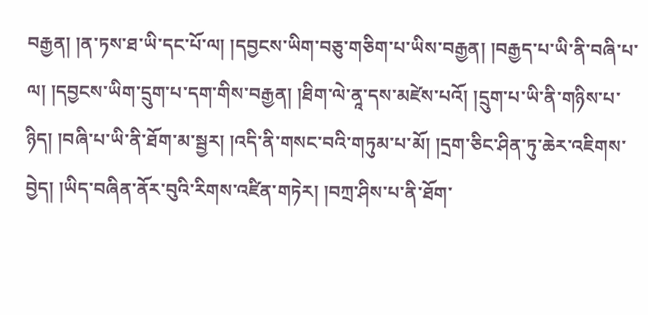བརྒྱན། །ན་ཏས་ཐ་ཡི་དང་པོ་ལ། །དབྱངས་ཡིག་བཅུ་གཅིག་པ་ཡིས་བརྒྱན། །བརྒྱད་པ་ཡི་ནི་བཞི་པ་ལ། །དབྱངས་ཡིག་དྲུག་པ་དག་གིས་བརྒྱན། །ཐིག་ལེ་ནཱ་དས་མཛེས་པའོ། །དྲུག་པ་ཡི་ནི་གཉིས་པ་ཉིད། །བཞི་པ་ཡི་ནི་ཐོག་མ་སྦྱར། །འདི་ནི་གསང་བའི་གཏུམ་པ་མོ། །དྲག་ཅིང་ཤིན་ཏུ་ཆེར་འཇིགས་བྱེད། །ཡིད་བཞིན་ནོར་བུའི་རིགས་འཛིན་གཏེར། །བཀྲ་ཤིས་པ་ནི་ཐོག་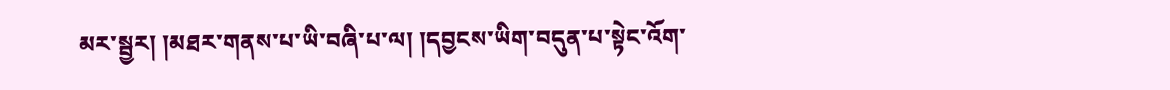མར་སྦྱར། །མཐར་གནས་པ་ཡི་བཞི་པ་ལ། །དབྱངས་ཡིག་བདུན་པ་སྟེང་འོག་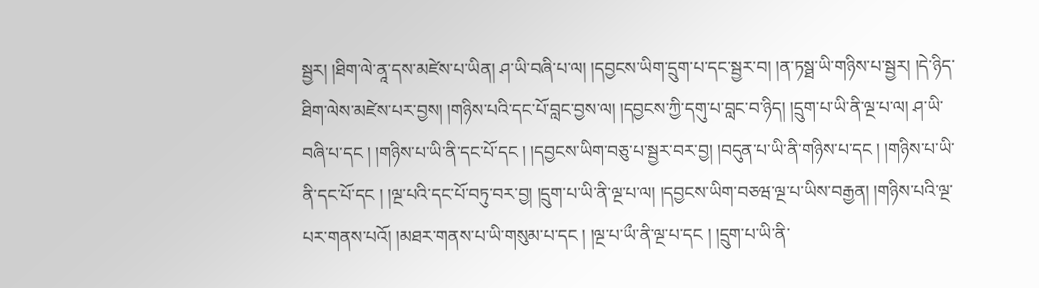སྦྱར། །ཐིག་ལེ་ནཱ་དས་མཛེས་པ་ཡིན། ཤ་ཡི་བཞི་པ་ལ། །དབྱངས་ཡིག་དྲུག་པ་དང་སྦྱར་བ། །ན་ཏསྠ་ཡི་གཉིས་པ་སྦྱར། །དེ་ཉིད་ཐིག་ལེས་མཛེས་པར་བྱས། །གཉིས་པའི་དང་པོ་བླང་བྱས་ལ། །དབྱངས་ཀྱི་དགུ་པ་བླང་བ་ཉིད། །དྲུག་པ་ཡི་ནི་ལྔ་པ་ལ། ཤ་ཡི་བཞི་པ་དང ། །གཉིས་པ་ཡི་ནི་དང་པོ་དང ། །དབྱངས་ཡིག་བཅུ་པ་སྦྱར་བར་བྱ། །བདུན་པ་ཡི་ནི་གཉིས་པ་དང ། །གཉིས་པ་ཡི་ནི་དང་པོ་དང ། །ལྔ་པའི་དང་པོ་བཏུ་བར་བྱ། །དྲུག་པ་ཡི་ནི་ལྔ་པ་ལ། །དབྱངས་ཡིག་བཅཝ་ལྔ་པ་ཡིས་བརྒྱན། །གཉིས་པའི་ལྔ་པར་གནས་པའོ། །མཐར་གནས་པ་ཡི་གསུམ་པ་དང ། །ལྔ་པ་ཡྀ་ནི་ལྔ་པ་དང ། །དྲུག་པ་ཡི་ནི་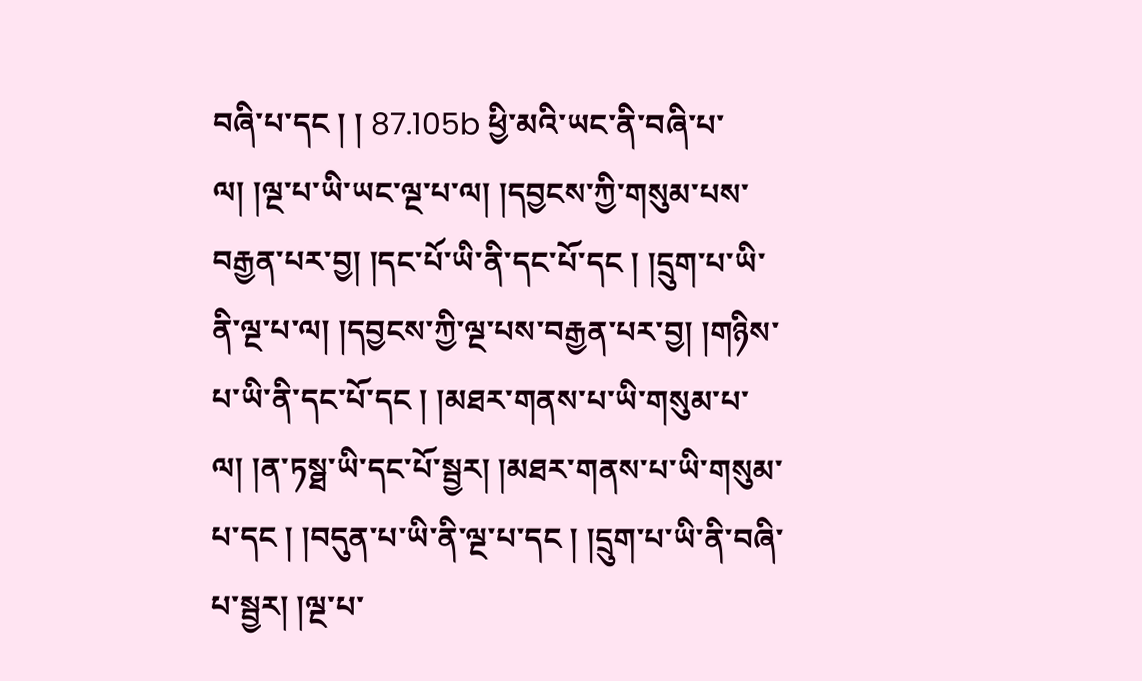བཞི་པ་དང ། ། 87.105b ཕྱི་མའི་ཡང་ནི་བཞི་པ་ལ། །ལྔ་པ་ཡི་ཡང་ལྔ་པ་ལ། །དབྱངས་ཀྱི་གསུམ་པས་བརྒྱན་པར་བྱ། །དང་པོ་ཡི་ནི་དང་པོ་དང ། །དྲུག་པ་ཡི་ནི་ལྔ་པ་ལ། །དབྱངས་ཀྱི་ལྔ་པས་བརྒྱན་པར་བྱ། །གཉིས་པ་ཡི་ནི་དང་པོ་དང ། །མཐར་གནས་པ་ཡི་གསུམ་པ་ལ། །ན་ཏསྠ་ཡི་དང་པོ་སྦྱར། །མཐར་གནས་པ་ཡི་གསུམ་པ་དང ། །བདུན་པ་ཡི་ནི་ལྔ་པ་དང ། །དྲུག་པ་ཡི་ནི་བཞི་པ་སྦྱར། །ལྔ་པ་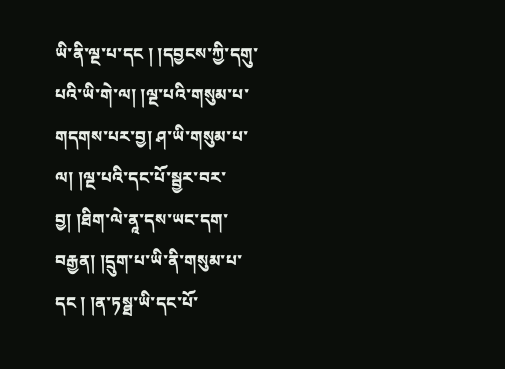ཡི་ནི་ལྔ་པ་དང ། །དབྱངས་ཀྱི་དགུ་པའི་ཡི་གེ་ལ། །ལྔ་པའི་གསུམ་པ་གདགས་པར་བྱ། ཤ་ཡི་གསུམ་པ་ལ། །ལྔ་པའི་དང་པོ་སྦྱར་བར་བྱ། །ཐིག་ལེ་ནཱ་དས་ཡང་དག་བརྒྱན། །དྲུག་པ་ཡི་ནི་གསུམ་པ་དང ། །ན་ཏསྠ་ཡི་དང་པོ་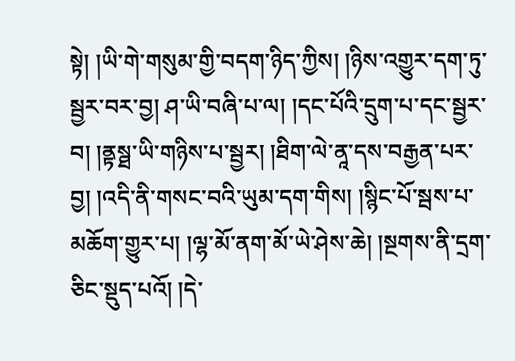སྟེ། །ཡི་གེ་གསུམ་གྱི་བདག་ཉིད་ཀྱིས། །ཉིས་འགྱུར་དག་ཏུ་སྦྱར་བར་བྱ། ཤ་ཡི་བཞི་པ་ལ། །དང་པོའི་དྲུག་པ་དང་སྦྱར་བ། །ནྟསྠ་ཡི་གཉིས་པ་སྦྱར། །ཐིག་ལེ་ནཱ་དས་བརྒྱན་པར་བྱ། །འདི་ནི་གསང་བའི་ཡུམ་དག་གིས། །སྙིང་པོ་སྦས་པ་མཆོག་གྱུར་པ། །ལྷ་མོ་ནག་མོ་ཡེ་ཤེས་ཆེ། །སྔགས་ནི་དྲག་ཅིང་སྡུད་པའོ། །དེ་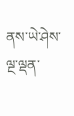ནས་ཡེ་ཤེས་ལྔ་ལྡན་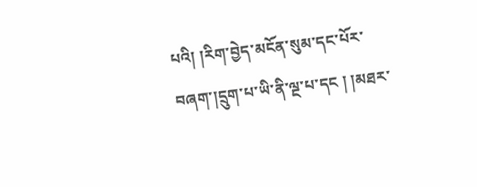པའི། །རིག་བྱེད་མངོན་སུམ་དང་པོར་བཞག་།དྲུག་པ་ཡི་ནི་ལྔ་པ་དང ། །མཐར་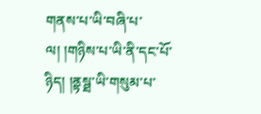གནས་པ་ཡི་བཞི་པ་ལ། །གཉིས་པ་ཡི་ནི་དང་པོ་ཉིད། །ནྟསྠ་ཡི་གསུམ་པ་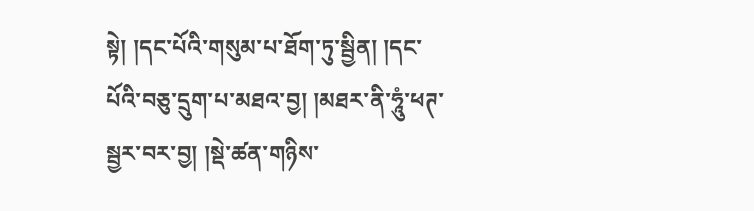སྟེ། །དང་པོའི་གསུམ་པ་ཐོག་ཏུ་སྦྱིན། །དང་པོའི་བཅུ་དྲུག་པ་མཐའ་བྱ། །མཐར་ནི་ཧཱུཾ་ཕཊ་སྦྱར་བར་བྱ། །སྡེ་ཚན་གཉིས་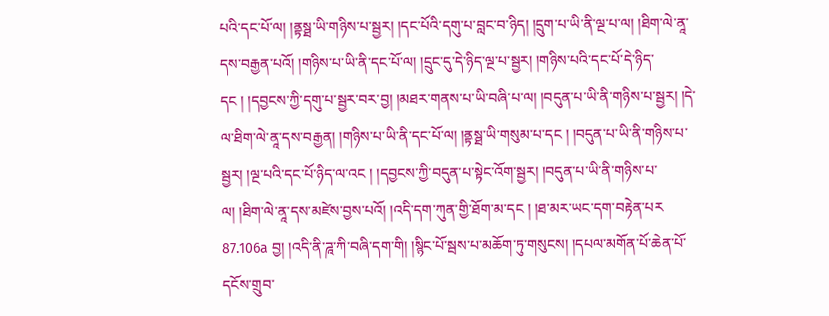པའི་དང་པོ་ལ། །ནྟསྠ་ཡི་གཉིས་པ་སྦྱར། །དང་པོའི་དགུ་པ་བླང་བ་ཉིད། །དྲུག་པ་ཡི་ནི་ལྔ་པ་ལ། །ཐིག་ལེ་ནཱ་དས་བརྒྱན་པའོ། །གཉིས་པ་ཡི་ནི་དང་པོ་ལ། །དྲུང་དུ་དེ་ཉིད་ལྔ་པ་སྦྱར། །གཉིས་པའི་དང་པོ་དེ་ཉིད་དང ། །དབྱངས་ཀྱི་དགུ་པ་སྦྱར་བར་བྱ། །མཐར་གནས་པ་ཡི་བཞི་པ་ལ། །བདུན་པ་ཡི་ནི་གཉིས་པ་སྦྱར། །དེ་ལ་ཐིག་ལེ་ནཱ་དས་བརྒྱན། །གཉིས་པ་ཡི་ནི་དང་པོ་ལ། །ནྟསྠ་ཡི་གསུམ་པ་དང ། །བདུན་པ་ཡི་ནི་གཉིས་པ་སྦྱར། །ལྔ་པའི་དང་པོ་ཉིད་ལ་འང ། །དབྱངས་ཀྱི་བདུན་པ་སྟེང་འོག་སྦྱར། །བདུན་པ་ཡི་ནི་གཉིས་པ་ལ། །ཐིག་ལེ་ནཱ་དས་མཛེས་བྱས་པའོ། །འདི་དག་ཀུན་གྱི་ཐོག་མ་དང ། །ཐ་མར་ཡང་དག་བརྟེན་པར 87.106a བྱ། །འདི་ནི་ཌཱ་ཀི་བཞི་དག་གི། །སྙིང་པོ་སྦས་པ་མཆོག་ཏུ་གསུངས། །དཔལ་མགོན་པོ་ཆེན་པོ་དངོས་གྲུབ་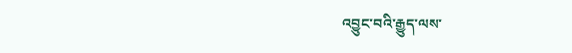འབྱུང་བའི་རྒྱུད་ལས་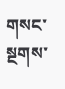གསང་སྔགས་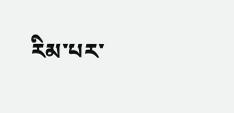རིམ་པར་